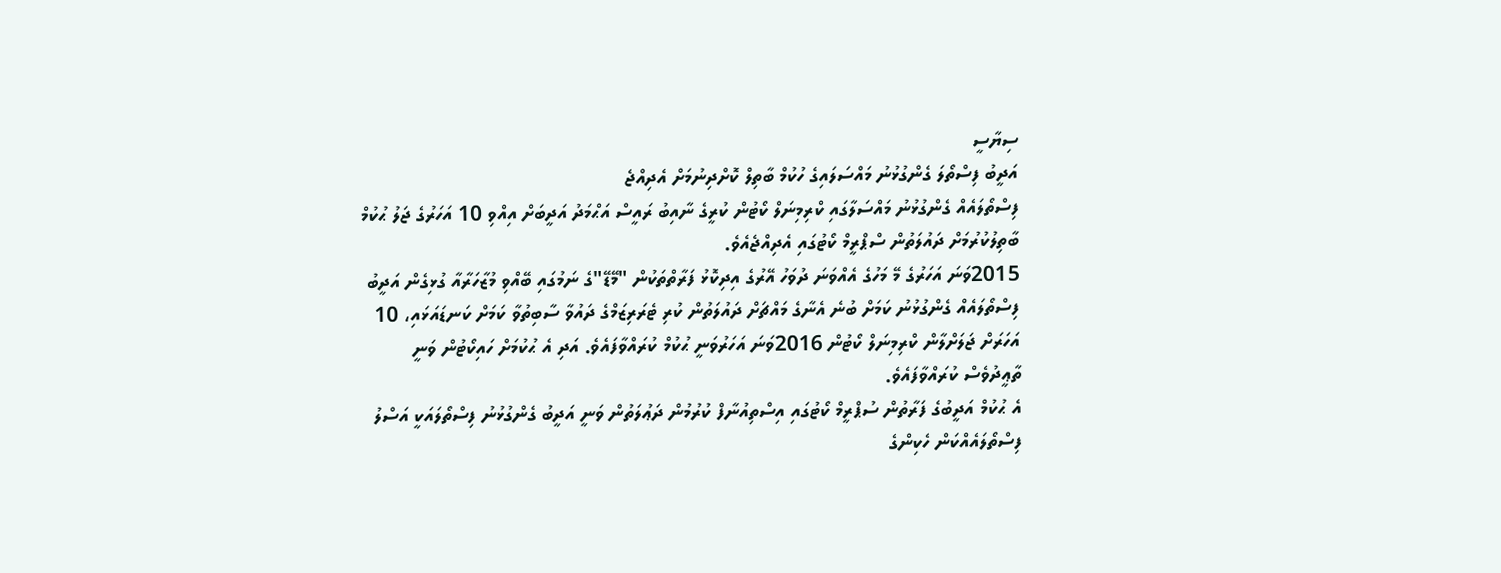ސިޔާސީ
އަދީބު ފިސްތޯލަ ގެންގުޅުނު މައްސަލައިގެ ހުކުމް ބާތިލް ކޮށްދިނުމަށް އެދިއްޖެ
ފިސްތޯލައެއް ގެންގުޅުނު މައްސަލާގައި ކްރިމިނަލް ކޯޓުން ކުރީގެ ނާއިބު ރައީސް އަޙްމަދު އަދީބަށް އިއްވި 10 އަހަރުގެ ޖަލު ޙުކުމް ބާތިލުކުރުމަށް ދައުލަތުން ސްޕްރީމް ކޯޓުގައި އެދިއްޖެއެވެ.
2015ވަނަ އަހަރުގެ މޭ މަހުގެ އެއްވަނަ ދުވަހު އޭރުގެ އިދިކޮޅު ފަރާތްތަކުން "މޭޑޭ"ގެ ނަމުގައި ބޭއްވި މުޒާހަރާއާ ގުޅިގެން އަދީބު ފިސްތޯލައެއް ގެންގުޅުނު ކަމަށް ބުނެ އެނާގެ މައްޗަށް ދައުލަތުން ކުރި ޓެރަރިޒަމްގެ ދައުވާ ސާބިތުވާ ކަމަށް ކަނޑައަޅައި، 10 އަހަރަށް ޖަލަށްލާން ކްރިމިނަލް ކޯޓުން 2016ވަނަ އަހަރުވަނީ ޙުކުމް ކުރައްވާފައެވެ. އަދި އެ ޙުކުމަށް ހައިކޯޓުން ވަނީ ތާޢީދުވެސް ކުރައްވާފައެވެ.
އެ ޙުކުމް އަދީބުގެ ފަރާތުން ސުޕްރީމް ކޯޓުގައި އިސްތިއުނާފް ކުރުމުން ދަޢުލަތުން ވަނީ އަދީބު ގެންގުޅުނު ފިސްތޯލައަކީ އަސްލު ފިސްތޯލައެއްކަން ހެކިންގެ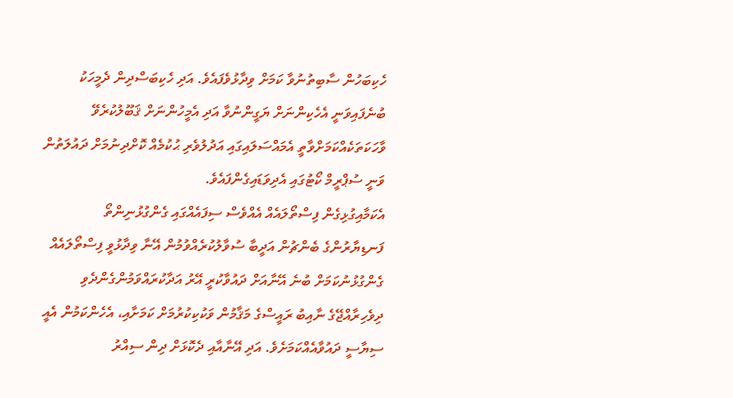ހެކިބަހުން ސާބިތުނުވާ ކަމަށް ވިދާޅުވެފައެވެ. އަދި ހެކިބަސްދިން ދެމީހަކު ބުނެފައިވަނީ އެހެކިންނަށް ޔަގީންނުވާ އަދި އެމީހުންނަށް ޤަބޫލުކުރެވޭ ވާހަކަތަކެއްކަމަށްވާތީ އެމައްސަލައިގައި އަދުލުވެރި ޙުކުމެއް ކޮށްދިނުމަށް ދައުލަތުން ވަނީ ސުޕްރީމް ކޯޓުގައި އެދިވަޑައިގެންފައެވެ.
އެކަމާއިގުޅިގެން ފިސްތޯލައެއް އެއްވެސް ސިފައެއްގައި ގެންގުޅުނިންތޯ ފަނޑިޔާރުންގެ ބެންޗުން އަދީބާ ސުވާލުކުރެއްވުމުން އޭނާ ވިދާޅުވީ ފިސްތޯލައެއް ގެންގުޅުނުކަމަށް ބުނެ އޭނާއަށް ދައުވާކުރީ އޭރު އަދާކުރައްވަމުންގެންދެވި ދިވެހިރާއްޖޭގެ ނާއިބު ރައީސްގެ މަޤާމުން ވަކުކިކުރުމަށް ކަމަށާއި، އެހެންކަމުން އެއީ ސިޔާސީ ދައުވާއެއްކަމަށެވެ. އަދި އޭނާއާއި ދެކޮޅަށް ދިން ސިއްރު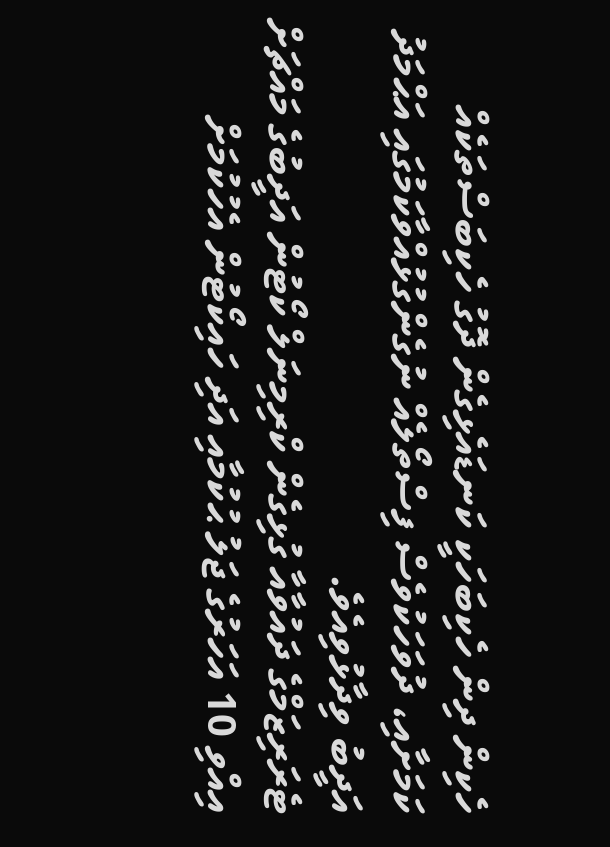ހެކިން ދިން ހެކިބަހަކީ ކަނޑައެޅިގެން ދޮގު ހެކިބަސްތަކެއް ކަމަށާއި، ދުވަހަކުވެސް ފިސްތޯލެއް ނުގެންގުޅުއްވާކަމުގައި އަޙްމަދު އަދީބު ވިދާޅުވިއެވެ.
ޓެރަރިޒަމްގެ ދައުވާއާ ގުޅިގެން ކްރިމިނަލް ކޯޓުން އަދީބުގެ މައްޗަށް އިއްވި 10 އަހަރުގެ ޖަލު ޙުކުމާއި އަދި ހައިކޯޓުން އެހުކުމަށް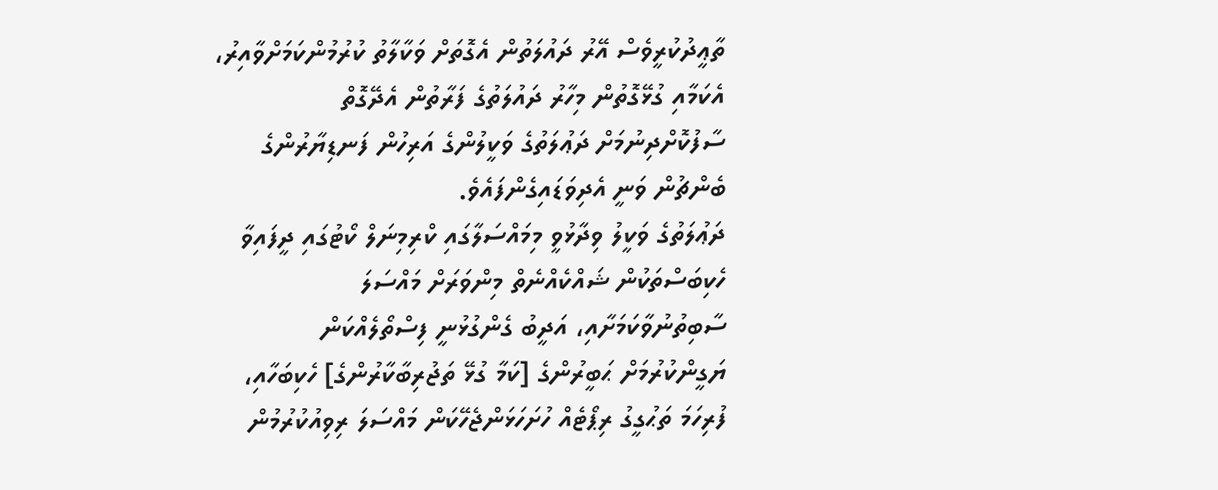ތާޢީދުކުރީވެސް އޭރު ދައުލަތުން އެގޮތަށް ވަކާލާތު ކުރުމުންކަމަށްވާއިރު، އެކަމާއި ގުޅޭގޮތުން މިހާރު ދައުލަތުގެ ފަރާތުން އެދޭގޮތް ސާފުކޮށްދިނުމަށް ދަޢުލަތުގެ ވަކީލުންގެ އަރިހުން ފަނޑިޔާރުންގެ ބެންޗުން ވަނީ އެދިވަޑައިގެންފައެވެ.
ދަޢުލަތުގެ ވަކީލު ވިދާޅުވީ މިމައްސަލާގައި ކްރިމިނަލް ކޯޓުގައި ދީފައިވާ ހެކިބަސްތަކުން ޝައްކެއްނެތް މިންވަރަށް މައްސަލަ ސާބިތުނުވާކަމަށާއި، އަދީބު ގެންގުޅުނީ ފިސްތޯލެއްކަން ޔަގީންކުރުމަށް ޙަބީރުންގެ [ކަމާ ގުޅޭ ތަޖުރިބާކާރުންގެ] ހެކިބަހާއި، ފުރިހަމަ ތަޙުގީގު ރިޕޯޓެއް ހުށަހަޅަންޖެހޭކަން މައްސަލަ ރިވިއުކުރުމުން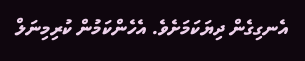އެނގިގެން ދިޔަކަމަށެވެ. އެހެންކަމުން ކުރިމިނަލް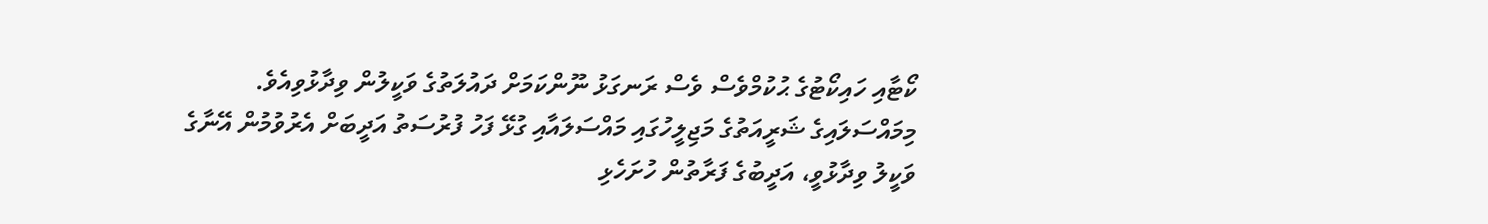ކޯޓާއި ހައިކޯޓުގެ ޙުކުމްވެސް ވެސް ރަނގަޅު ނޫންކަމަށް ދައުލަތުގެ ވަކީލުން ވިދާޅުވިއެވެ.
މިމައްސަލައިގެ ޝަރީއަތުގެ މަޖިލީހުގައި މައްސަލައާއި ގުޅޭ ފަހު ފުރުސަތު އަދީބަށް އެރުވުމުން އޭނާގެ ވަކީލު ވިދާޅުވީ، އަދީބުގެ ފަރާތުން ހުށަހެޅި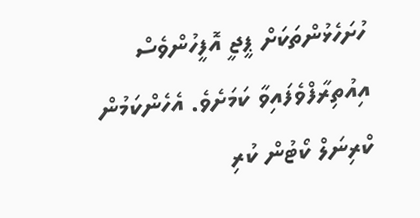ހުށަހެޅުންތަކަށް ޕީޖީ އޮފީހުންވެސް އިއުތިރާފްވެފައިވާ ކަމަށެވެ. އެހެންކަމުން ކްރިނަލް ކޯޓުން ކުރި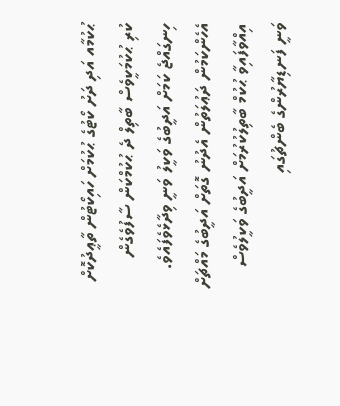ޙުކުމާއ އަދި ދަށު ކޯޓުގެ ޙުކުމަށް ހައިކޯޓުން ތާޢީދުކޮށް ކުރި ޙުކުމަކީވެސް ބާތިލް ދެ ޙުކުމްކަން ސާފުވެގެން ހިނގައްޖެ ކަމަށް އަދީބުގެ ވަކީލު ވަނީ ވިދާޅެވެފައެވެ. އެހެންކަމުން ދަޢުލަތުން އެދުނު ގޮތަށް އަދީބުގެ މައްޗަށް އިއްވާފައިވާ ޙުކުމް ބާތިލުކުރުމަށް އަދީބުގެ ވަކީލުވެސް ވަނީ ފަނޑިޔާރުންގެ ބެންޗުގައި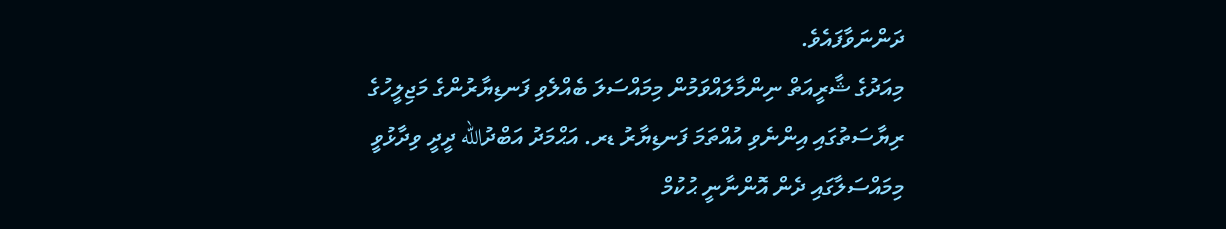ދަންނަވާފައެވެ.
މިއަދުގެ ޝާރީއަތް ނިންމާލައްވަމުން މިމައްސަލަ ބެއްލެވި ފަނޑިޔާރުންގެ މަޖިލީހުގެ ރިޔާސަތުގައި އިންނެވި އުއްތަމަ ފަނޑިޔާރު ޑރ. އަޙްމަދު އަބްދުالله ދީދީ ވިދާޅުވީ މިމައްސަލާގައި ދެން އޮންނާނީ ޙުކުމް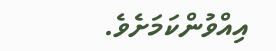އިއްވުންކަމަށެވެ.